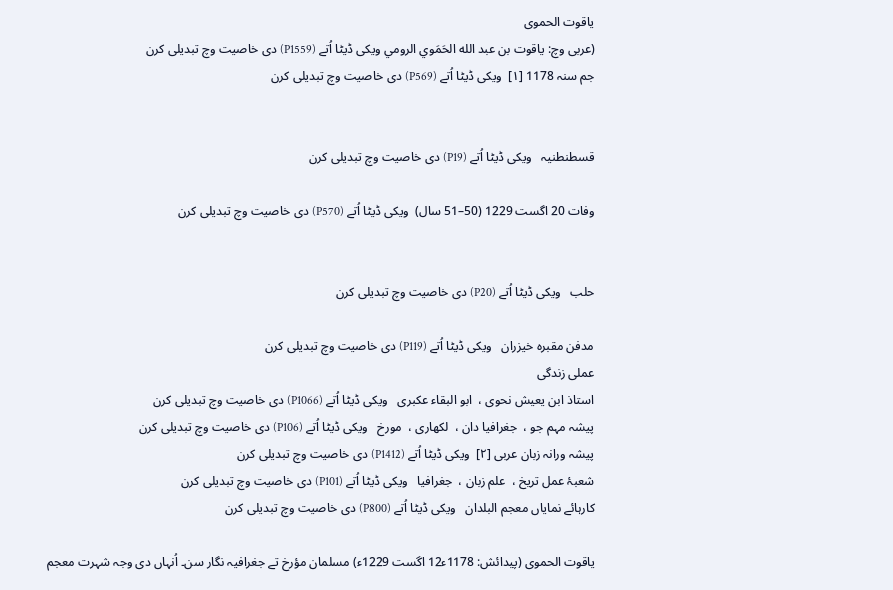یاقوت الحموی
(عربی وچ: ياقوت بن عبد الله الحَمَوي الرومي ویکی ڈیٹا اُتے (P1559) دی خاصیت وچ تبدیلی کرن
جم سنہ 1178 [۱]  ویکی ڈیٹا اُتے (P569) دی خاصیت وچ تبدیلی کرن


قسطنطنیہ   ویکی ڈیٹا اُتے (P19) دی خاصیت وچ تبدیلی کرن

وفات 20 اگست 1229 (50–51 سال)  ویکی ڈیٹا اُتے (P570) دی خاصیت وچ تبدیلی کرن


حلب   ویکی ڈیٹا اُتے (P20) دی خاصیت وچ تبدیلی کرن

مدفن مقبرہ خیزران   ویکی ڈیٹا اُتے (P119) دی خاصیت وچ تبدیلی کرن
عملی زندگی
استاذ ابن یعیش نحوی ،  ابو البقاء عکبری   ویکی ڈیٹا اُتے (P1066) دی خاصیت وچ تبدیلی کرن
پیشہ مہم جو ،  جغرافیا دان ،  لکھاری ،  مورخ   ویکی ڈیٹا اُتے (P106) دی خاصیت وچ تبدیلی کرن
پیشہ ورانہ زبان عربی [۲]  ویکی ڈیٹا اُتے (P1412) دی خاصیت وچ تبدیلی کرن
شعبۂ عمل تریخ ،  علم زبان ،  جغرافیا   ویکی ڈیٹا اُتے (P101) دی خاصیت وچ تبدیلی کرن
کارہائے نمایاں معجم البلدان   ویکی ڈیٹا اُتے (P800) دی خاصیت وچ تبدیلی کرن

یاقوت الحموی (پیدائش: 1178ء12 اگست 1229ء) مسلمان مؤرخ تے جغرافیہ نگار سن۔ اُنہاں دی وجہ شہرت معجم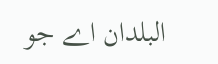البلدان اے جو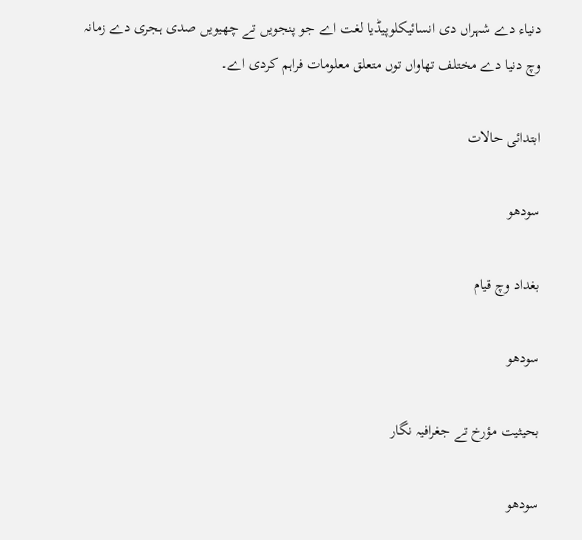دنیاء دے شہراں دی انسائیکلوپیڈیا لغت اے جو پنجویں تے چھیویں صدی ہجری دے زمانہ وچ دنیا دے مختلف تھاواں توں متعلق معلومات فراہم کردی اے۔

ابتدائی حالات

سودھو

بغداد وچ قیام

سودھو

بحیثیت مؤرخ تے جغرافیہ نگار

سودھو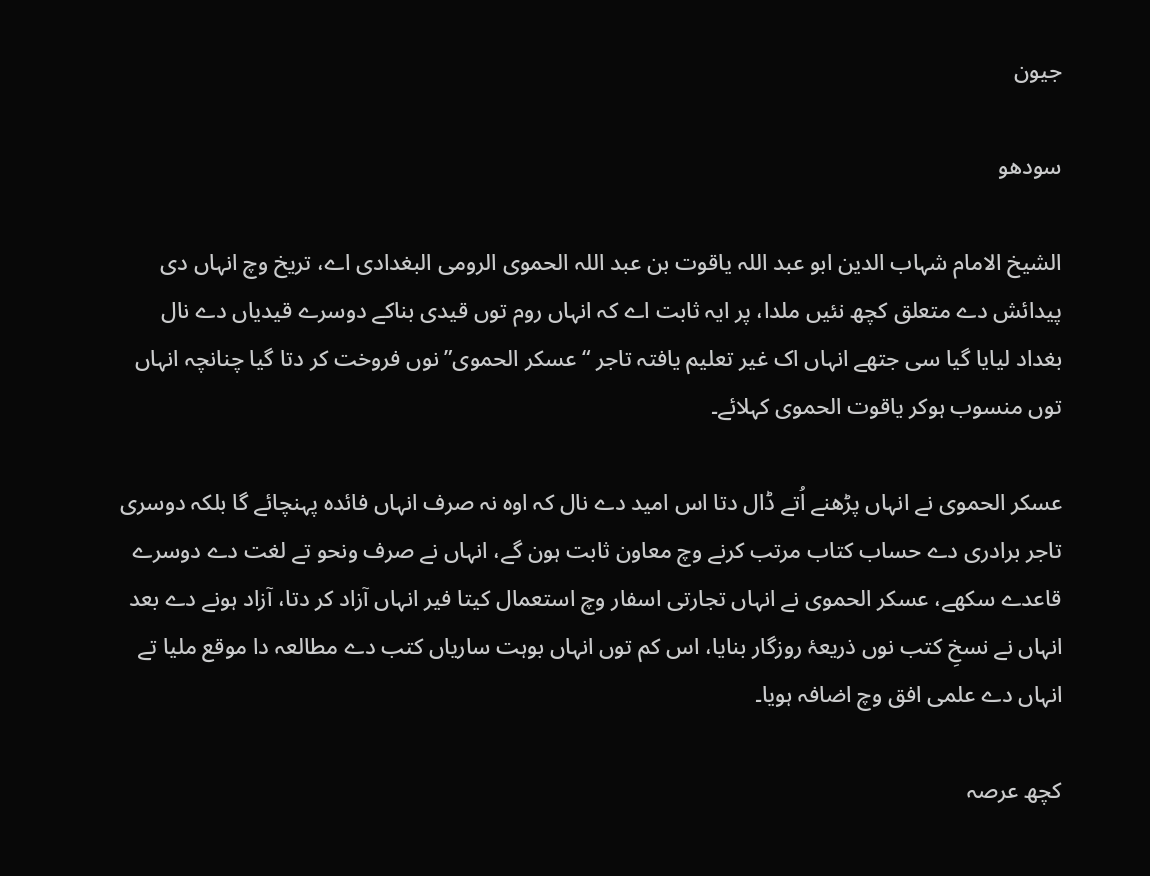جیون

سودھو

الشیخ الامام شہاب الدین ابو عبد اللہ یاقوت بن عبد اللہ الحموی الرومی البغدادی اے، تریخ وچ انہاں دی پیدائش دے متعلق کچھ نئیں ملدا، پر ایہ ثابت اے کہ انہاں روم توں قیدی بناکے دوسرے قیدیاں دے نال بغداد لیایا گیا سی جتھے انہاں اک غیر تعلیم یافتہ تاجر “عسکر الحموی” نوں فروخت کر دتا گیا چنانچہ انہاں توں منسوب ہوکر یاقوت الحموی کہلائے۔

عسکر الحموی نے انہاں پڑھنے اُتے ڈال دتا اس امید دے نال کہ اوہ نہ صرف انہاں فائدہ پہنچائے گا بلکہ دوسری تاجر برادری دے حساب کتاب مرتب کرنے وچ معاون ثابت ہون گے، انہاں نے صرف ونحو تے لغت دے دوسرے قاعدے سکھے، عسکر الحموی نے انہاں تجارتی اسفار وچ استعمال کیتا فیر انہاں آزاد کر دتا، آزاد ہونے دے بعد انہاں نے نسخِ کتب نوں ذریعۂ روزگار بنایا، اس کم توں انہاں بوہت ساریاں کتب دے مطالعہ دا موقع ملیا تے انہاں دے علمی افق وچ اضافہ ہویا۔

کچھ عرصہ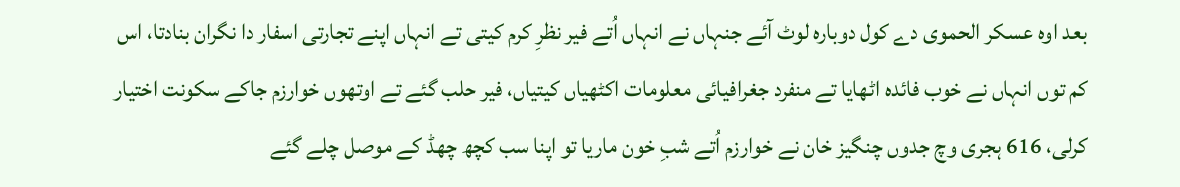بعد اوہ عسکر الحموی دے کول دوبارہ لوٹ آئے جنہاں نے انہاں اُتے فیر نظرِ کرم کیتی تے انہاں اپنے تجارتی اسفار دا نگران بنادتا، اس کم توں انہاں نے خوب فائدہ اٹھایا تے منفرد جغرافیائی معلومات اکٹھیاں کیتیاں، فیر حلب گئے تے اوتھوں خوارزم جاکے سکونت اختیار کرلی، 616 ہجری وچ جدوں چنگیز خان نے خوارزم اُتے شبِ خون ماریا تو اپنا سب کچھ چھڈ کے موصل چلے گئے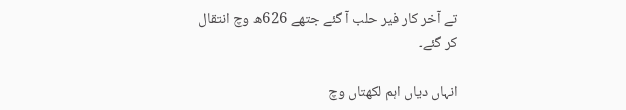تے آخر کار فیر حلب آ گئے جتھے 626ھ وچ انتقال کر گئے۔

انہاں دیاں اہم لکھتاں وچ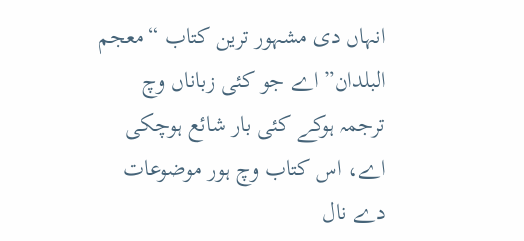انہاں دی مشہور ترین کتاب “معجم البلدان” اے جو کئی زباناں وچ ترجمہ ہوکے کئی بار شائع ہوچکی اے، اس کتاب وچ ہور موضوعات دے نال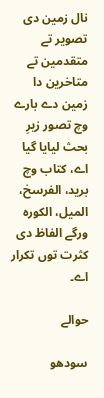نال زمین دی تصویر تے متقدمین تے متاخرین دا زمین دے بارے وچ تصور زیرِ بحث لیایا گیا اے، کتاب وچ برید، الفرسخ، المیل، الکورہ ورگے الفاظ دی کثرت توں تکرار اے۔

حوالے

سودھو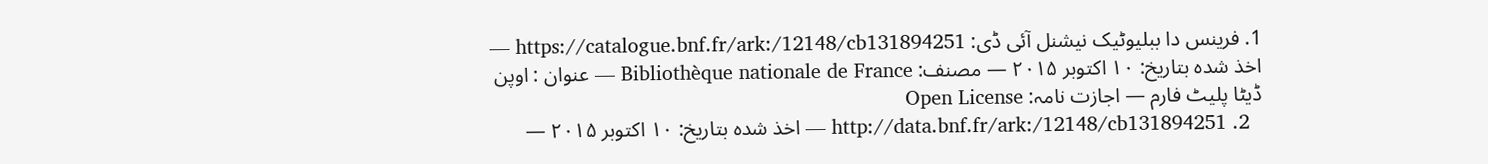1. فرینس دا ببلیوٹیک نیشنل آئی ڈی: https://catalogue.bnf.fr/ark:/12148/cb131894251 — اخذ شدہ بتاریخ: ۱۰ اکتوبر ۲۰۱۵ — مصنف: Bibliothèque nationale de France — عنوان : اوپن ڈیٹا پلیٹ فارم — اجازت نامہ: Open License
  2. http://data.bnf.fr/ark:/12148/cb131894251 — اخذ شدہ بتاریخ: ۱۰ اکتوبر ۲۰۱۵ —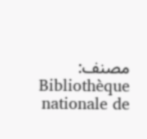مصنف: Bibliothèque nationale de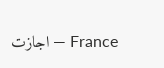France — اجازت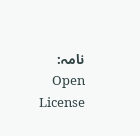نامہ: Open License